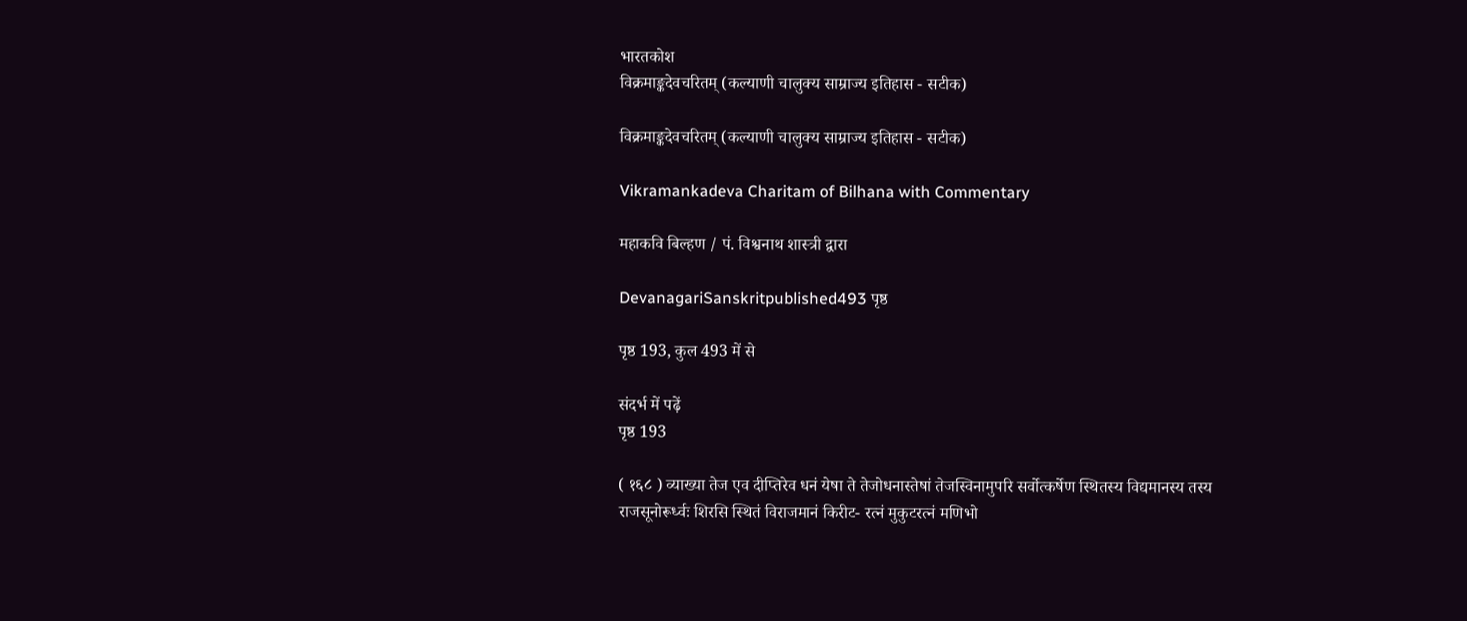भारतकोश
विक्रमाङ्कदेवचरितम् (कल्याणी चालुक्य साम्राज्य इतिहास - सटीक)

विक्रमाङ्कदेवचरितम् (कल्याणी चालुक्य साम्राज्य इतिहास - सटीक)

Vikramankadeva Charitam of Bilhana with Commentary

महाकवि बिल्हण / पं. विश्वनाथ शास्त्री द्वारा

DevanagariSanskritpublished493 पृष्ठ

पृष्ठ 193, कुल 493 में से

संदर्भ में पढ़ें
पृष्ठ 193

( १६८ ) व्याख्या तेज एव दीप्तिरेव धनं येषा ते तेजोधनास्तेषां तेजस्विनामुपरि सर्वोत्कर्षेण स्थितस्य विद्यमानस्य तस्य राजसूनोरूर्ध्वः शिरसि स्थितं विराजमानं किरीट- रत्नं मुकुटरत्नं मणिभो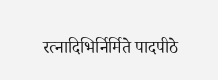रत्नादिभिर्निर्मिते पादपीठे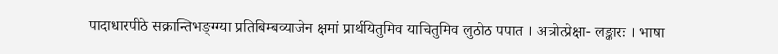पादाधारपीठे सक्रान्तिभङ्ग्ग्या प्रतिबिम्बव्याजेन क्षमां प्रार्थयितुमिव याचितुमिव लुठोठ पपात । अत्रोत्प्रेक्षा- लङ्कारः । भाषा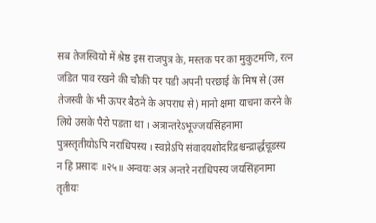सब तेजस्वियो में श्रेष्ठ इस राजपुत्र के, मस्तक पर का मुकुटमणि, रत्न जडित पाव रखने की चौकी पर पडी अपनी परछाई के मिष से (उस तेजस्वी के भी ऊपर बैठने के अपराध से) मानो क्षमा याचना करने के लिये उसके पैरो पडता था । अत्रान्तरेऽभूज्जयसिंहनामा पुत्रस्तृतीयोऽपि नराधिपस्य । स्वप्नेऽपि संवादयशोदरिद्रश्चन्द्रार्द्धचूडस्य न हि प्रसादः ॥२५॥ अन्वयः अत्र अन्तरे नराधिपस्य जयसिंहनामा तृतीयः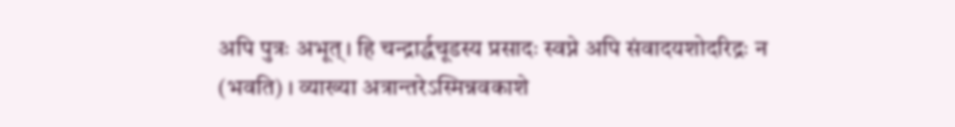अपि पुत्रः अभूत्। हि चन्द्रार्द्धचूडस्य प्रसादः स्वप्ने अपि संवादयशोदरिद्रः न (भवति) । व्याख्या अत्रान्तरेऽस्मिन्नवकाशे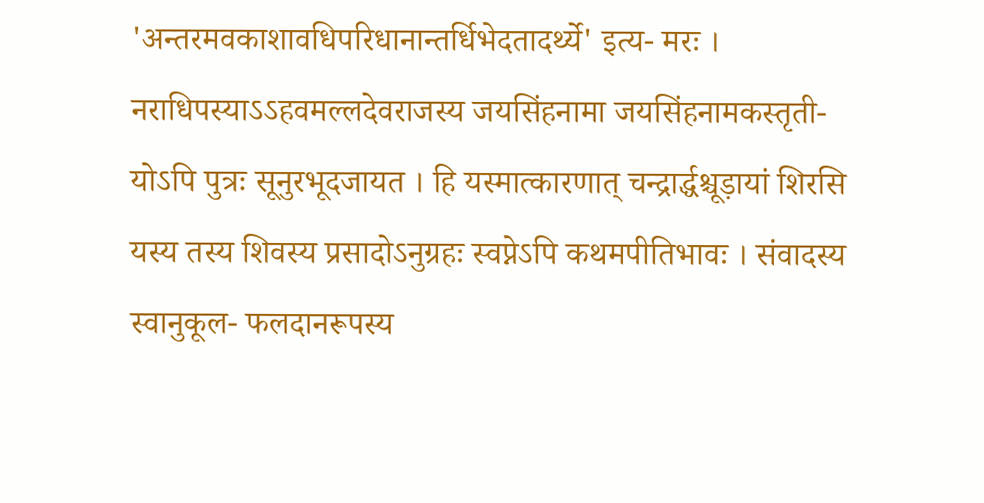'अन्तरमवकाशावधिपरिधानान्तर्धिभेदतादर्थ्ये' इत्य- मरः । नराधिपस्याऽऽहवमल्लदेवराजस्य जयसिंहनामा जयसिंहनामकस्तृती- योऽपि पुत्रः सूनुरभूदजायत । हि यस्मात्कारणात् चन्द्रार्द्धश्चूड़ायां शिरसि यस्य तस्य शिवस्य प्रसादोऽनुग्रहः स्वप्नेऽपि कथमपीतिभावः । संवादस्य स्वानुकूल- फलदानरूपस्य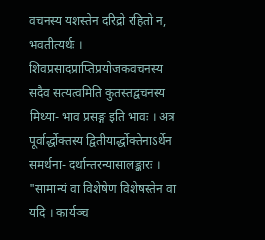वचनस्य यशस्तेन दरिद्रो रहितो न, भवतीत्यर्थः । शिवप्रसादप्राप्तिप्रयोजकवचनस्य सदैव सत्यत्वमिति कुतस्तद्वचनस्य मिथ्या- भाव प्रसङ्ग इति भावः । अत्र पूर्वार्द्धोक्तस्य द्वितीयार्द्धोक्तेनाऽर्थेन समर्थना- दर्थान्तरन्यासालङ्कारः । "सामान्यं वा विशेषेण विशेषस्तेन वा यदि । कार्यञ्च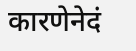कारणेनेदं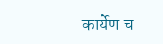कार्येण च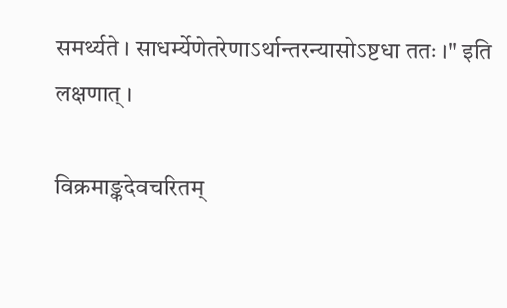समर्थ्यते । साधर्म्येणेतरेणाऽर्थान्तरन्यासोऽष्टधा ततः ।" इति लक्षणात् ।

विक्रमाङ्कदेवचरितम्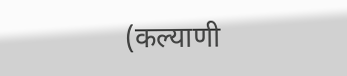(कल्याणी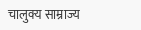चालुक्य साम्राज्य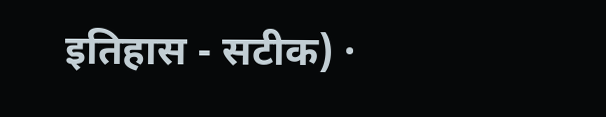इतिहास - सटीक) ·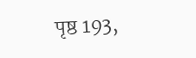पृष्ठ 193,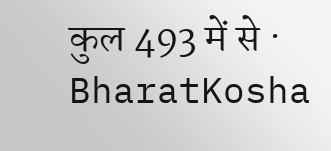कुल 493 में से · BharatKosha